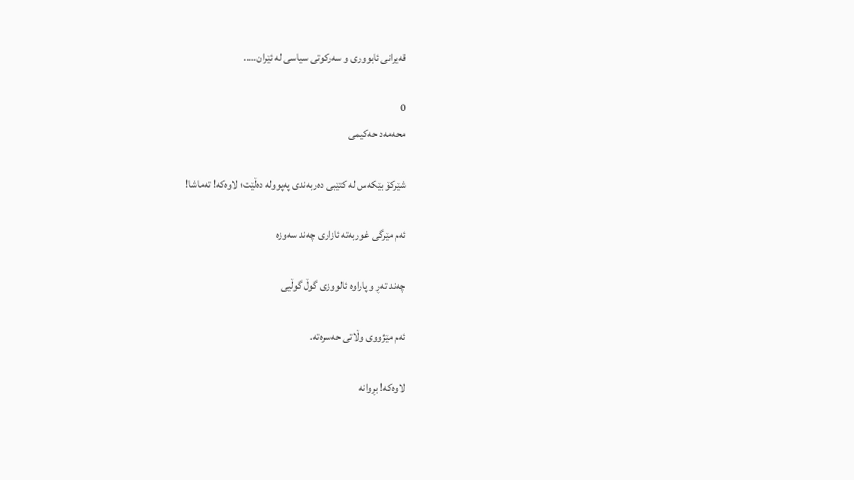قەیرانی ئابووری و سەرکوتی سیاسی لە ئێران…..

0
محەمەد حەکیمی

شێرکۆ بێکەس لە کتێبی دەربەندی پەپوولە دەڵێت؛ لاوەکە! تەماشا!

ئەم مێرگی غوربەتە ئازاری چەند سەوزە

چەند تەڕ و پاراوە ئالووزی گوڵ گوڵیی

ئەم مێژووی وڵاتی حەسرەتە.

لاوەکە! بڕوانە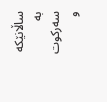ساڵانێکە بە سەرکوت و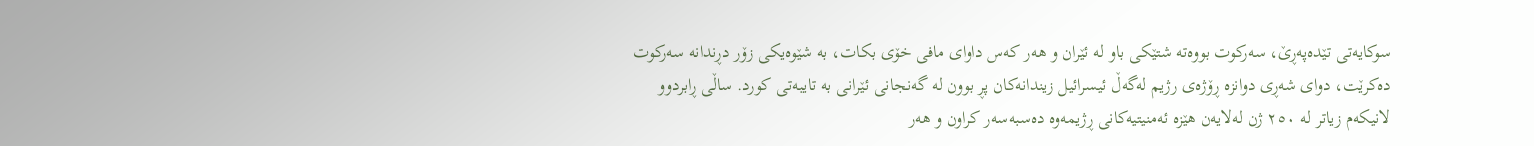سوکایەتی تێدەپەڕێ، سەرکوت بووەتە شتێکی باو لە ئێران و هەر کەس داوای مافی خۆی بکات، بە شێوەیکی زۆر دڕندانە سەرکوت دەکرێت، دوای شەڕی دوانزە ڕۆژەی رژیم لەگەڵ ئیسرائیل زیندانەکان پڕ بوون لە گەنجانی ئێرانی بە تایبەتی کورد. ساڵی ڕابردوو لانیکەم زیاتر لە ٢٥٠ ژن لەلایەن هێزە ئەمنیتیەکانی ڕژیمەوە دەسبەسەر کراون و هەر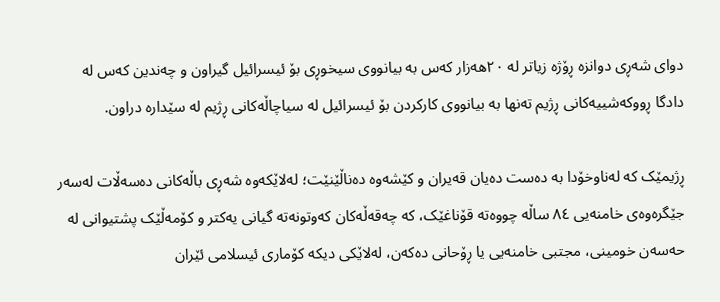دوای شەڕی دوانزە ڕۆژە زیاتر لە ٢٠هەزار کەس بە بیانووی سیخوڕی بۆ ئیسرائیل گیراون و چەندین کەس لە دادگا ڕووکەشییەکانی ڕژیم تەنها بە بیانووی کارکردن بۆ ئیسرائیل لە سیاچاڵەکانی ڕژیم لە سێدارە دراون.

ڕژیمێک کە لەناوخۆدا بە دەست دەیان قەیران و کێشەوە دەناڵێنێت؛ لەلاێکەوە شەڕی باڵەکانی دەسەڵات لەسەر جێگرەوەی خامنەیی ٨٤ ساڵە چووەتە قۆناغێک، کە چەقەڵەکان کەوتونەتە گیانی یەکتر و کۆمەڵێک پشتیوانی لە حەسەن خومینی، مجتبی خامنەیی یا ڕۆحانی دەکەن، لەلاێکی دیکە کۆماری ئیسلامی ئێران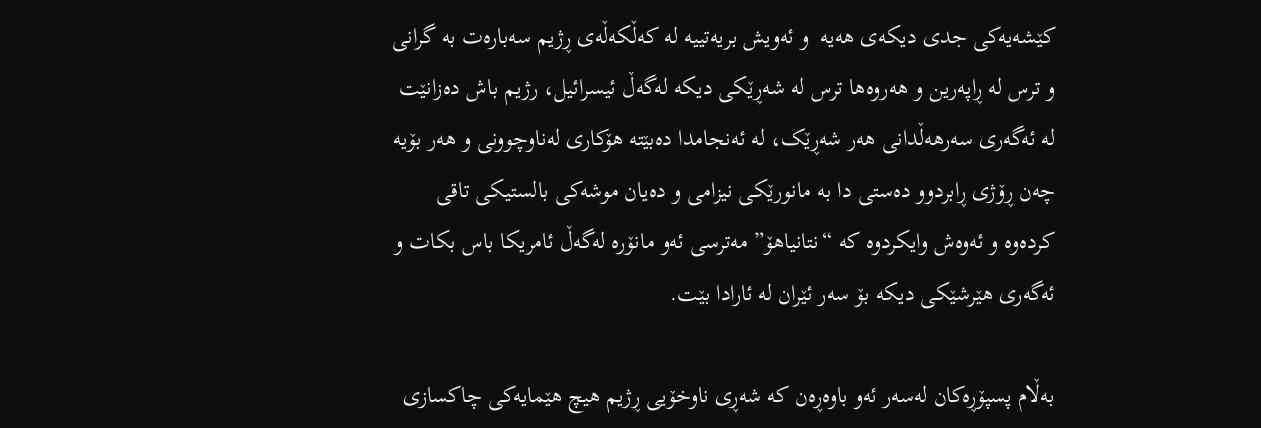کێشەیەکی جدی دیکەی هەیە  و ئەویش بریەتییە لە کەڵکەڵەی ڕژیم سەبارەت بە گرانی و ترس لە ڕاپەرین و هەروەها ترس لە شەڕێکی دیکە لەگەڵ ئیسرائیل، رژیم باش دەزانێت لە ئەگەری سەرهەڵدانی هەر شەڕێک، لە ئەنجامدا دەبێتە هۆکاری لەناوچوونی و هەر بۆیە چەن ڕۆژی ڕابردوو دەستی دا بە مانورێکی نیزامی و دەیان موشەکی بالستیکی تاقی کردەوە و ئەوەش وایکردوە کە “نتانیاهۆ” مەترسی ئەو مانۆرە لەگەڵ ئامریکا باس بکات و ئەگەری هێرشێکی دیکە بۆ سەر ئێران لە ئارادا بێت.

بەڵام پسپۆڕەکان لەسەر ئەو باوەڕەن کە شەڕی ناوخۆیی ڕژیم هیچ هێمایەکی چاکسازی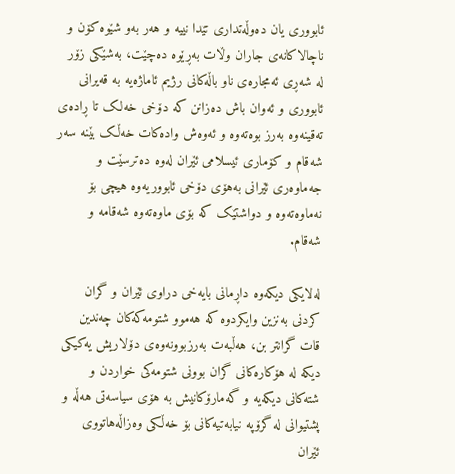ئابووری یان دەوڵەتداری تێدا نییە و هەر بەو شێوە کۆن و ناچالاکانەی جاران وڵات بەڕێوە دەچێت، بەشێکی زۆر لە شەڕی ئەمجارەی ناو باڵەکانی رژیم ئاماژەیە بە قەیرانی ئابووری و ئەوان باش دەزانن کە دۆخی خەلک تا ڕادەی تەقینەوە بەرز بوەتەوە و ئەوەش وادەکات خەڵک بێنە سەر شەقام و کۆماری ئیسلامی ئێران لەوە دەترسێت و جەماوەری ئێرانی بەهۆی دۆخی ئابووریەوە هیچی بۆ نەماوەتەوە و دواشتێک کە بۆی ماوەتەوە شەقامە و شەقام.

لەلایکی دیکەوە داڕمانی بایەخی دراوی ئێران و گران کردنی بەنزین وایکردوە کە هەموو شتومەکەکان چەندین قات گرانتر بن، هەڵبەت بەرزبوونەوەی دۆلاریش یەکیکی دیکە لە هۆکارەکانی گران بوونی شتومەکی خواردن و شتەکانی دیکەیە و گەمارۆکانیش بە هۆی سیاسەتی هەڵە و پشتیوانی لە گرۆپە نیابەتیەکانی بۆ خەڵکی وەزاڵەهاتووی ئێران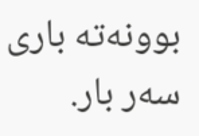بوونەتە باری سەر بار.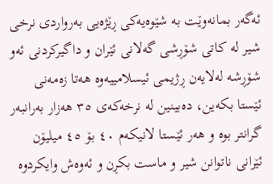ئەگەر بمانەوێت بە شێوەیەکی ڕێژەیی بەرواردی نرخی شیر لە کاتی شۆڕشی گەلانی ئێران و داگیرکردنی ئەو شۆڕشە لەلایەن ڕژیمی ئیسلامییەوە هەتا زەمەنی ئێستا بکەین، دەبینین لە نرخەکەی ٣٥ هەزار بەرانبەر گرانتر بوە و هەر ئێستا لانیکەم ٤٠ بۆ ٤٥ میلیۆن ئێرانی ناتوانن شیر و ماست بکڕن و ئەوەش وایکردوە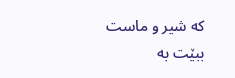کە شیر و ماست ببێت بە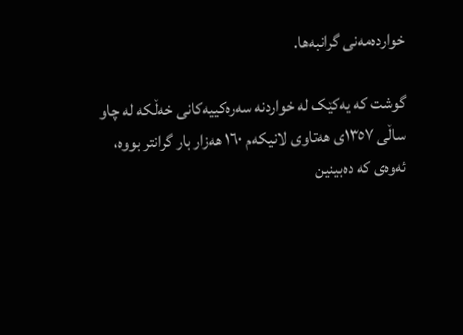خواردەمەنی گرانبەها.

گوشت کە یەکێک لە خواردنە سەرەکییەکانی خەڵکە لە چاو ساڵی ١٣٥٧ی هەتاوی لانیکەم ١٦٠ هەزار بار گرانتر بووە، ئەوەی کە دەبینین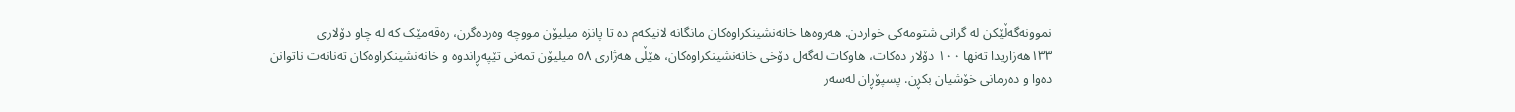نموونەگەڵێکن لە گرانی شتومەکی خواردن. هەروەها خانەنشینکراوەکان مانگانە لانیکەم دە تا پانزە میلیۆن مووچە وەردەگرن، رەقەمێک کە لە چاو دۆلاری ١٣٣هەزاریدا تەنها ١٠٠ دۆلار دەکات، هاوکات لەگەل دۆخی خانەنشینکراوەکان، هێڵی هەژاری ٥٨ میلیۆن تمەنی تێپەڕاندوە و خانەنشینکراوەکان تەنانەت ناتوانن دەوا و دەرمانی خۆشیان بکڕن. پسپۆڕان لەسەر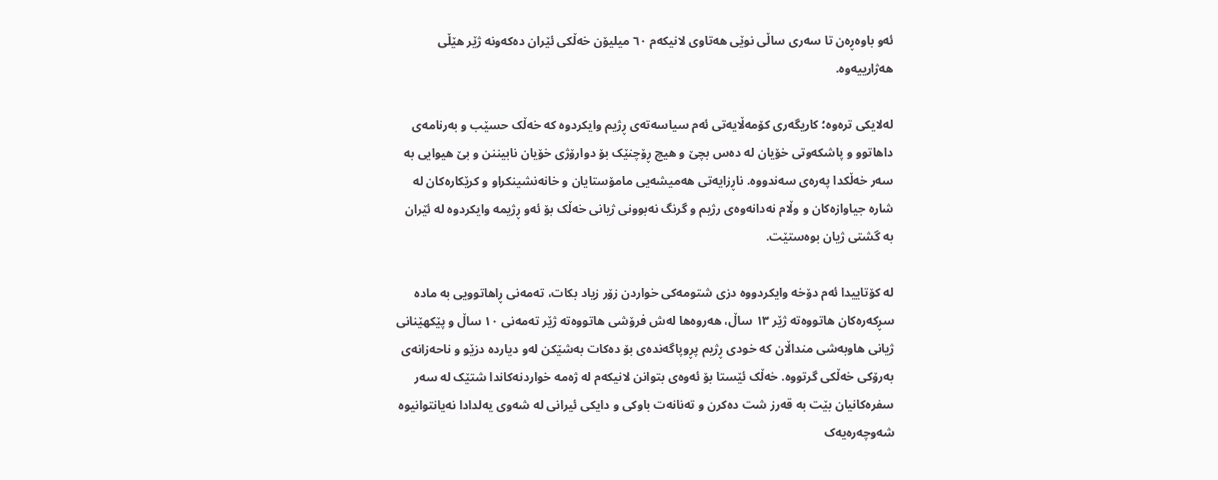ئەو باوەڕەن تا سەری ساڵی نوێی هەتاوی لانیکەم ٦٠ میلیۆن خەڵکی ئێران دەکەونە ژێر هێڵی هەژارییەوە.

لەلایکی ترەوە؛ کاریگەری کۆمەڵایەتی ئەم سیاسەتەی ڕژیم وایکردوە کە خەڵک حسێب و بەرنامەی داهاتوو و پاشکەوتی خۆیان لە دەس بچێ و هیچ ڕۆچنێک بۆ دوارۆژی خۆیان نابیننن و بێ هیوایی بە سەر خەڵکدا پەرەی سەندووە. ناڕزایەتی هەمیشەیی مامۆستایان و خانەنشینکراو و کرێکارەکان لە شارە جیاوازەکان و وڵام نەدانەوەی رژیم و گرنگ نەبوونی ژیانی خەڵک بۆ ئەو ڕژیمە وایکردوە لە ئێران بە گشتی ژیان بوەستێت.

لە کۆتاییدا ئەم دۆخە وایکردووە دزی شتومەکی خواردن زۆر زیاد بکات، تەمەنی ڕاهاتوویی بە مادە سڕکەرەکان هاتووەتە ژێر ١٣ ساڵ، هەروەها لەش فرۆشی هاتووەتە ژێر تەمەنی ١٠ ساڵ و پێکهێنانی ژیانی هاوبەشی منداڵان کە خودی ڕژیم پڕوپاگەندەی بۆ دەکات بەشێکن لەو دیاردە دزێو و ناحەزانەی بەرۆکی خەڵکی گرتووە. خەڵک ئێستا بۆ ئەوەی بتوانن لانیکەم لە ژەمە خواردنەکاندا شتێک لە سەر سفرەکانیان بێت بە قەرز شت دەکرن و تەنانەت باوکی و دایکی ئیرانی لە شەوی یەلدادا نەیانتوانیوە شەوچەرەیەک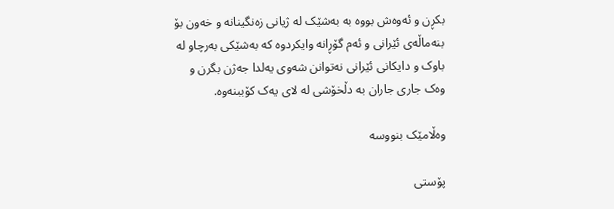بکڕن و ئەوەش بووە بە بەشێک لە ژیانی زەنگینانە و خەون بۆ بنەماڵەی ئێرانی و ئەم گۆڕانە وایکردوە کە بەشێکی بەرچاو لە باوک و دایکانی ئێرانی نەتوانن شەوی یەلدا جەژن بگرن و وەک جاری جاران بە دڵخۆشی لە لای یەک کۆببنەوە.

وەڵامێک بنووسە

پۆستی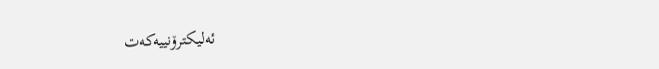ئەلیکترۆنییەکەت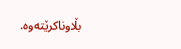بڵاوناکرێتەوە.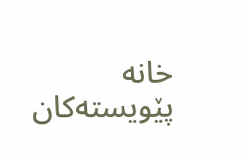خانە پێویستەکان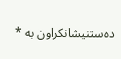دەستنیشانکراون بە *